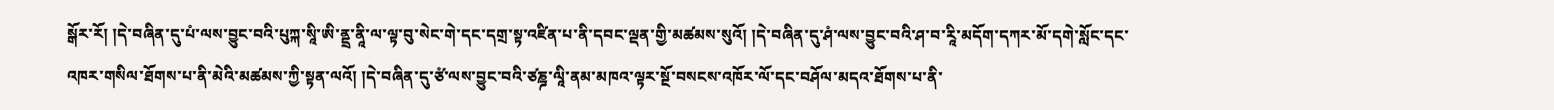སྒོར་རོ། །དེ་བཞིན་དུ་པཾ་ལས་བྱུང་བའི་པུཀྐ་སཱི་ཨི་ནྡྲ་ནཱི་ལ་ལྟ་བུ་སེང་གེ་དང་དགྲ་སྟ་འཛིན་པ་ནི་དབང་ལྡན་གྱི་མཚམས་སུའོ། །དེ་བཞིན་དུ་ཤཾ་ལས་བྱུང་བའི་ཤ་བ་རཱི་མདོག་དཀར་མོ་དགེ་སློང་དང་འཁར་གསིལ་ཐོགས་པ་ནི་མེའི་མཚམས་ཀྱི་སྟན་ལའོ། །དེ་བཞིན་དུ་ཙཾ་ལས་བྱུང་བའི་ཙཎྜ་ལཱི་ནམ་མཁའ་ལྟར་སྔོ་བསངས་འཁོར་ལོ་དང་བཤོལ་མདའ་ཐོགས་པ་ནི་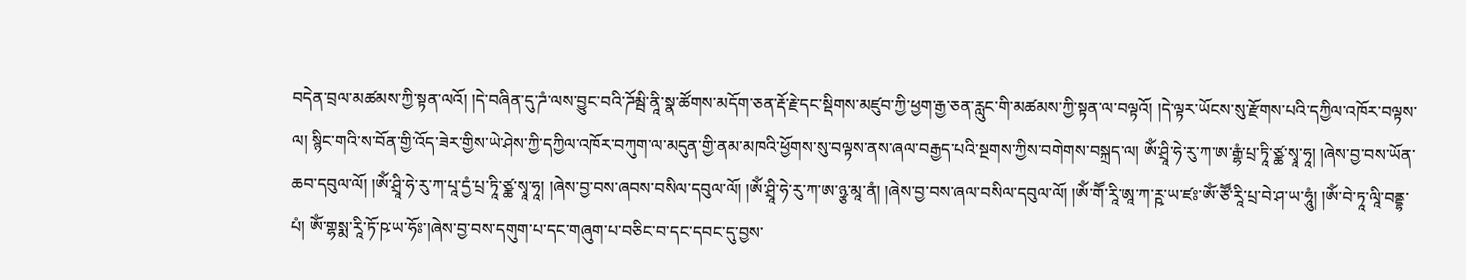བདེན་བྲལ་མཚམས་ཀྱི་སྟན་ལའོ། །དེ་བཞིན་དུ་ཌཾ་ལས་བྱུང་བའི་ཌོམྦི་ནཱི་སྣ་ཚོགས་མདོག་ཅན་རྡོ་རྗེ་དང་སྡིགས་མཛུབ་ཀྱི་ཕྱག་རྒྱ་ཅན་རླུང་གི་མཚམས་ཀྱི་སྟན་ལ་བལྟའོ། །དེ་ལྟར་ཡོངས་སུ་རྫོགས་པའི་དཀྱིལ་འཁོར་བལྟས་ལ། སྙིང་གའི་ས་བོན་གྱི་འོད་ཟེར་གྱིས་ཡེ་ཤེས་ཀྱི་དཀྱིལ་འཁོར་བཀུག་ལ་མདུན་གྱི་ནམ་མཁའི་ཕྱོགས་སུ་བལྟས་ནས་ཞལ་བརྒྱད་པའི་སྔགས་ཀྱིས་བགེགས་བསྐྲད་ལ། ཨོཾ་ཤྲཱི་ཧེ་རུ་ཀ་ཨ་རྒྷཾ་པྲ་ཏཱི་ཙྪ་སྭཱ་ཧཱ། །ཞེས་བྱ་བས་ཡོན་ཆབ་དབུལ་ལོ། །ཨོཾ་ཤྲཱི་ཧེ་རུ་ཀ་པཱ་དྱཾ་པྲ་ཏཱི་ཙྪ་སྭཱ་ཧཱ། །ཞེས་བྱ་བས་ཞབས་བསིལ་དབུལ་ལོ། །ཨོཾ་ཤྲཱི་ཧེ་རུ་ཀ་ཨ་ཉྩ་མཱ་ནཾ། །ཞེས་བྱ་བས་ཞལ་བསིལ་དབུལ་ལོ། །ཨོཾ་གཽ་རཱི་ཨཱ་ཀ་ཪྵ་ཡ་ཛཿ་ཨོཾ་ཙཽ་རཱི་པྲ་བེ་ཤ་ཡ་ཧཱུཾ། །ཨོཾ་བེ་ཏཱ་ལཱི་བནྡྷ་པཾ། ཨོཾ་གྷསྨ་རཱི་ཏོ་ཥ་ཡ་ཧོཿ་།ཞེས་བྱ་བས་དགུག་པ་དང་གཞུག་པ་བཅིང་བ་དང་དབང་དུ་བྱས་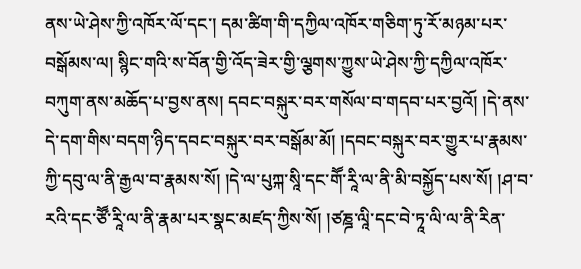ནས་ཡེ་ཤེས་ཀྱི་འཁོར་ལོ་དང་། དམ་ཚིག་གི་དཀྱིལ་འཁོར་གཅིག་ཏུ་རོ་མཉམ་པར་བསྒོམས་ལ། སྙིང་གའི་ས་བོན་གྱི་འོད་ཟེར་གྱི་ལྕགས་ཀྱུས་ཡེ་ཤེས་ཀྱི་དཀྱིལ་འཁོར་བཀུག་ནས་མཆོད་པ་བྱས་ནས། དབང་བསྐུར་བར་གསོལ་བ་གདབ་པར་བྱའོ། །དེ་ནས་དེ་དག་གིས་བདག་ཉིད་དབང་བསྐུར་བར་བསྒོམ་མོ། །དབང་བསྐུར་བར་གྱུར་པ་རྣམས་ཀྱི་དབུ་ལ་ནི་རྒྱལ་བ་རྣམས་སོ། །དེ་ལ་པུཀྐ་སཱི་དང་གཽ་རཱི་ལ་ནི་མི་བསྐྱོད་པས་སོ། །ཤ་བ་རའི་དང་ཙཽ་རཱི་ལ་ནི་རྣམ་པར་སྣང་མཛད་ཀྱིས་སོ། །ཙཎྜ་ལཱི་དང་བེ་ཏཱ་ལི་ལ་ནི་རིན་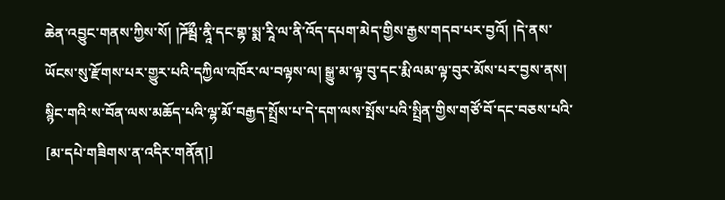ཆེན་འབྱུང་གནས་ཀྱིས་སོ། །ཌོམྦྀ་ནཱི་དང་གྷ་སྨ་རཱི་ལ་ནི་འོད་དཔག་མེད་གྱིས་རྒྱས་གདབ་པར་བྱའོ། །དེ་ནས་ཡོངས་སུ་རྫོགས་པར་གྱུར་པའི་དཀྱིལ་འཁོར་ལ་བལྟས་ལ། སྒྱུ་མ་ལྟ་བུ་དང་རྨི་ལམ་ལྟ་བུར་མོས་པར་བྱས་ནས། སྙིང་གའི་ས་བོན་ལས་མཆོད་པའི་ལྷ་མོ་བརྒྱད་སྤྲོས་པ་དེ་དག་ལས་སྤོས་པའི་སྤྲིན་གྱིས་གཙོ་བོ་དང་བཅས་པའི་
[མ་དཔེ་གཟིགས་ན་འདིར་གནོན།]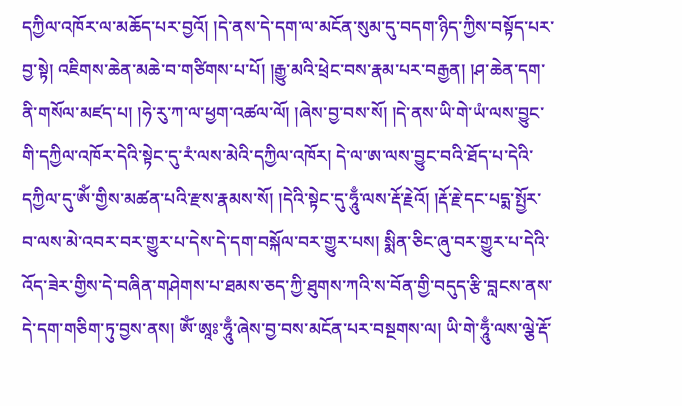དཀྱིལ་འཁོར་ལ་མཆོད་པར་བྱའོ། །དེ་ནས་དེ་དག་ལ་མངོན་སུམ་དུ་བདག་ཉིད་ཀྱིས་བསྟོད་པར་བྱ་སྟེ། འཇིགས་ཆེན་མཆེ་བ་གཙིགས་པ་པོ། །རྒྱུ་མའི་ཕྲེང་བས་རྣམ་པར་བརྒྱན། །ཤ་ཆེན་དག་ནི་གསོལ་མཛད་པ། །ཧེ་རུ་ཀ་ལ་ཕྱག་འཚལ་ལོ། །ཞེས་བྱ་བས་སོ། །དེ་ནས་ཡི་གེ་ཡཾ་ལས་བྱུང་གི་དཀྱིལ་འཁོར་དེའི་སྟེང་དུ་རཾ་ལས་མེའི་དཀྱིལ་འཁོར། དེ་ལ་ཨ་ལས་བྱུང་བའི་ཐོད་པ་དེའི་དཀྱིལ་དུ་ཨོཾ་གྱིས་མཚན་པའི་རྫས་རྣམས་སོ། །དེའི་སྟེང་དུ་ཧཱུྃ་ལས་རྡོ་རྗེའོ། །རྡོ་རྗེ་དང་པདྨ་སྤྱོར་བ་ལས་མེ་འབར་བར་གྱུར་པ་དེས་དེ་དག་བསྐོལ་བར་གྱུར་པས། སྨིན་ཅིང་ཞུ་བར་གྱུར་པ་དེའི་འོད་ཟེར་གྱིས་དེ་བཞིན་གཤེགས་པ་ཐམས་ཅད་ཀྱི་ཐུགས་ཀའི་ས་བོན་གྱི་བདུད་རྩི་བླངས་ནས་དེ་དག་གཅིག་ཏུ་བྱས་ནས། ཨོཾ་ཨཱཿ་ཧཱུྃ་ཞེས་བྱ་བས་མངོན་པར་བསྔགས་ལ། ཡི་གེ་ཧཱུྃ་ལས་ལྕེ་རྡོ་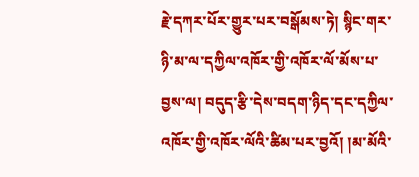རྗེ་དཀར་པོར་གྱུར་པར་བསྒོམས་ཏེ། སྙིང་གར་ཉི་མ་ལ་དཀྱིལ་འཁོར་གྱི་འཁོར་ལོ་མོས་པ་བྱས་ལ། བདུད་རྩི་དེས་བདག་ཉིད་དང་དཀྱིལ་འཁོར་གྱི་འཁོར་ལོའི་ཚིམ་པར་བྱའོ། །མ་མོའི་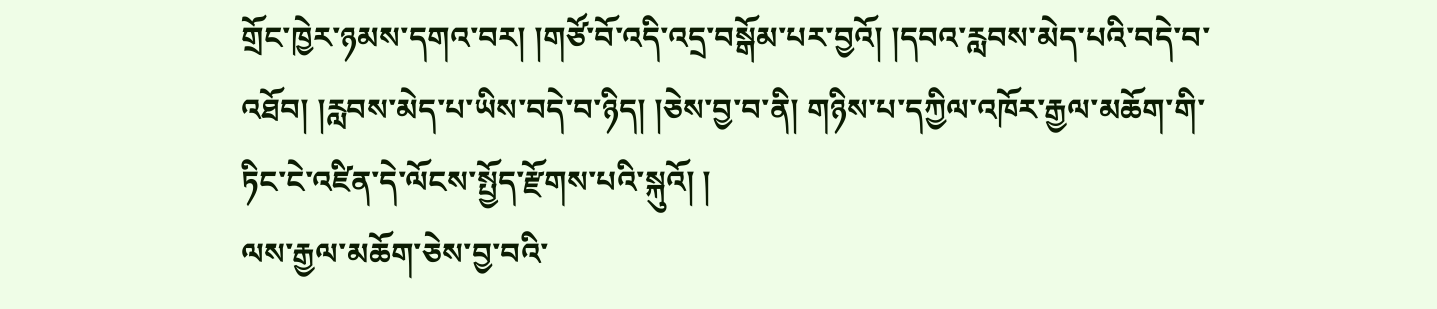གྲོང་ཁྱེར་ཉམས་དགའ་བར། །གཙོ་བོ་འདི་འདྲ་བསྒོམ་པར་བྱའོ། །དབའ་རླབས་མེད་པའི་བདེ་བ་འཐོབ། །རླབས་མེད་པ་ཡིས་བདེ་བ་ཉིད། །ཅེས་བྱ་བ་ནི། གཉིས་པ་དཀྱིལ་འཁོར་རྒྱལ་མཆོག་གི་ཏིང་ངེ་འཛིན་དེ་ལོངས་སྤྱོད་རྫོགས་པའི་སྐུའོ། །
ལས་རྒྱལ་མཆོག་ཅེས་བྱ་བའི་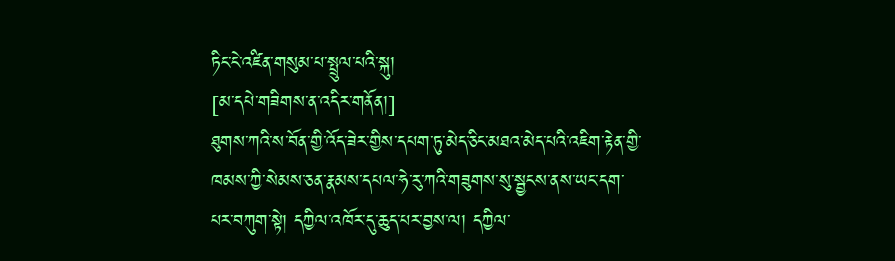ཏིང་ངེ་འཛིན་གསུམ་པ་སྤྲུལ་པའི་སྐུ།
[མ་དཔེ་གཟིགས་ན་འདིར་གནོན།]
ཐུགས་ཀའི་ས་བོན་གྱི་འོད་ཟེར་གྱིས་དཔག་ཏུ་མེད་ཅིང་མཐའ་མེད་པའི་འཇིག་རྟེན་གྱི་ཁམས་ཀྱི་སེམས་ཅན་རྣམས་དཔལ་ཧེ་རུ་ཀའི་གཟུགས་སུ་སྦྱངས་ནས་ཡང་དག་པར་བཀུག་སྟེ། དཀྱིལ་འཁོར་དུ་ཆུད་པར་བྱས་ལ། དཀྱིལ་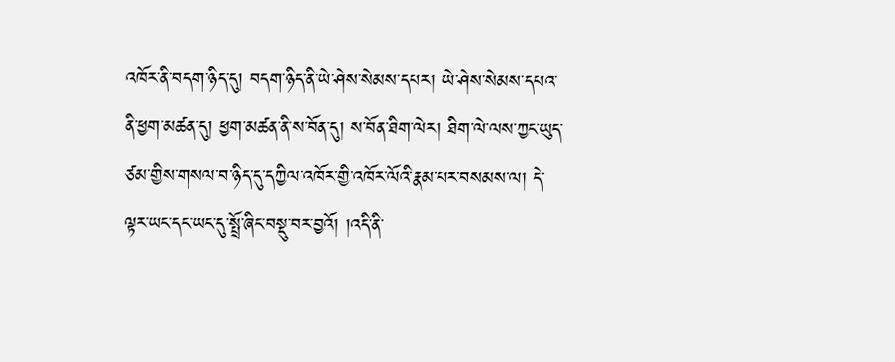འཁོར་ནི་བདག་ཉིད་དུ། བདག་ཉིད་ནི་ཡེ་ཤེས་སེམས་དཔར། ཡེ་ཤེས་སེམས་དཔའ་ནི་ཕྱག་མཚན་དུ། ཕྱག་མཚན་ནི་ས་བོན་དུ། ས་བོན་ཐིག་ལེར། ཐིག་ལེ་ལས་ཀྱང་ཡུད་ཙམ་གྱིས་གསལ་བ་ཉིད་དུ་དཀྱིལ་འཁོར་གྱི་འཁོར་ལོའི་རྣམ་པར་བསམས་ལ། དེ་ལྟར་ཡང་དང་ཡང་དུ་སྤྲོ་ཞིང་བསྡུ་བར་བྱའོ། །འདི་ནི་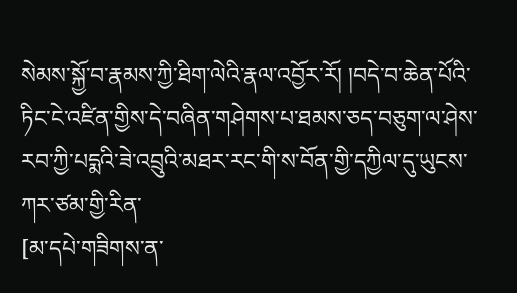སེམས་སྐྱོ་བ་རྣམས་ཀྱི་ཐིག་ལེའི་རྣལ་འབྱོར་རོ། །བདེ་བ་ཆེན་པོའི་ཏིང་ངེ་འཛིན་གྱིས་དེ་བཞིན་གཤེགས་པ་ཐམས་ཅད་བཅུག་ལ་ཤེས་རབ་ཀྱི་པདྨའི་ཟེ་འབྲུའི་མཐར་རང་གི་ས་བོན་གྱི་དཀྱིལ་དུ་ཡུངས་ཀར་ཙམ་གྱི་རིན་
[མ་དཔེ་གཟིགས་ན་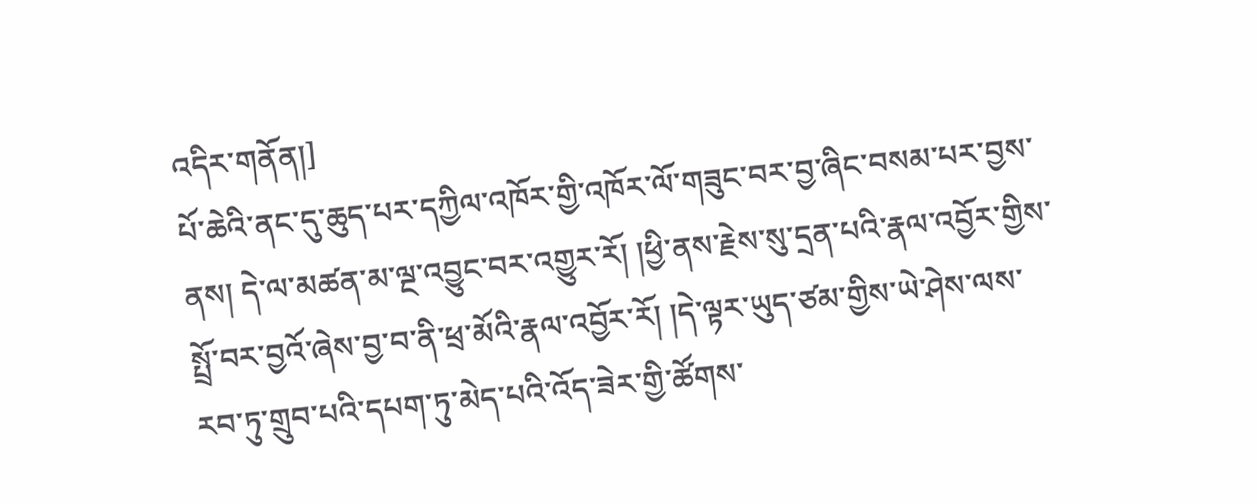འདིར་གནོན།]
པོ་ཆེའི་ནང་དུ་ཆུད་པར་དཀྱིལ་འཁོར་གྱི་འཁོར་ལོ་གཟུང་བར་བྱ་ཞིང་བསམ་པར་བྱས་ནས། དེ་ལ་མཚན་མ་ལྔ་འབྱུང་བར་འགྱུར་རོ། །ཕྱི་ནས་རྗེས་སུ་དྲན་པའི་རྣལ་འབྱོར་གྱིས་སྤྲོ་བར་བྱའོ་ཞེས་བྱ་བ་ནི་ཕྲ་མོའི་རྣལ་འབྱོར་རོ། །དེ་ལྟར་ཡུད་ཙམ་གྱིས་ཡེ་ཤེས་ལས་རབ་ཏུ་གྲུབ་པའི་དཔག་ཏུ་མེད་པའི་འོད་ཟེར་གྱི་ཚོགས་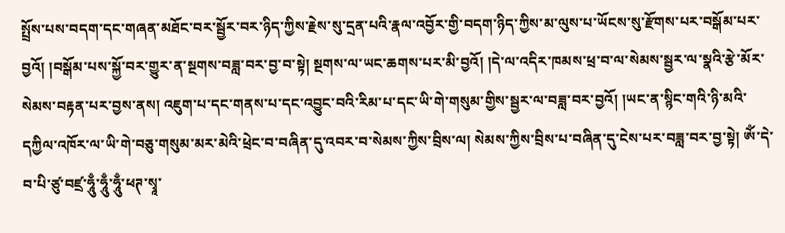སྤྲོས་པས་བདག་དང་གཞན་མཐོང་བར་སྦྱོར་བར་ཉིད་ཀྱིས་རྗེས་སུ་དྲན་པའི་རྣལ་འབྱོར་གྱི་བདག་ཉིད་ཀྱིས་མ་ལུས་པ་ཡོངས་སུ་རྫོགས་པར་བསྒོམ་པར་བྱའོ། །བསྒོམ་པས་སྐྱོ་བར་གྱུར་ན་སྔགས་བཟླ་བར་བྱ་བ་སྟེ། སྔགས་ལ་ཡང་ཆགས་པར་མི་བྱའོ། །དེ་ལ་འདིར་ཁམས་ཕྲ་བ་ལ་སེམས་སྦྱར་ལ་སྣའི་རྩེ་མོར་སེམས་བརྟན་པར་བྱས་ནས། འཇུག་པ་དང་གནས་པ་དང་འབྱུང་བའི་རིམ་པ་དང་ཡི་གེ་གསུམ་གྱིས་སྦྱར་ལ་བཟླ་བར་བྱའོ། །ཡང་ན་སྙིང་གའི་ཉི་མའི་དཀྱིལ་འཁོར་ལ་ཡི་གེ་བཅུ་གསུམ་མར་མེའི་ཕྲེང་བ་བཞིན་དུ་འབར་བ་སེམས་ཀྱིས་བྲིས་ལ། སེམས་ཀྱིས་བྲིས་པ་བཞིན་དུ་ངེས་པར་བཟླ་བར་བྱ་སྟེ། ཨོཾ་དེ་བ་པི་ཙུ་བཛྲ་ཧཱུྃ་ཧཱུྃ་ཧཱུྃ་ཕཊ་སྭཱ་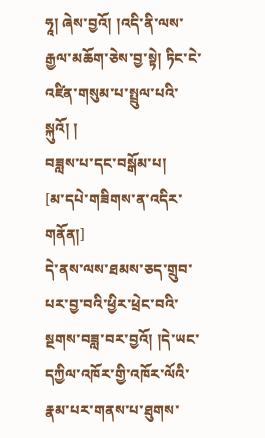ཧཱ། ཞེས་བྱའོ། །འདི་ནི་ལས་རྒྱལ་མཆོག་ཅེས་བྱ་སྟེ། ཏིང་ངེ་འཛིན་གསུམ་པ་སྤྲུལ་པའི་སྐུའོ། །
བཟླས་པ་དང་བསྒོམ་པ།
[མ་དཔེ་གཟིགས་ན་འདིར་གནོན།]
དེ་ནས་ལས་ཐམས་ཅད་གྲུབ་པར་བྱ་བའི་ཕྱིར་ཕྲེང་བའི་སྔགས་བཟླ་བར་བྱའོ། །དེ་ཡང་དཀྱིལ་འཁོར་གྱི་འཁོར་ལོའི་རྣམ་པར་གནས་པ་ཐུགས་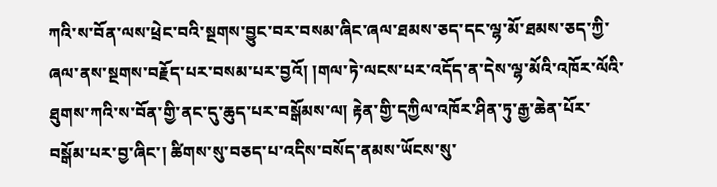ཀའི་ས་བོན་ལས་ཕྲེང་བའི་སྔགས་བྱུང་བར་བསམ་ཞིང་ཞལ་ཐམས་ཅད་དང་ལྷ་མོ་ཐམས་ཅད་ཀྱི་ཞལ་ནས་སྔགས་བརྗོད་པར་བསམ་པར་བྱའོ། །གལ་ཏེ་ལངས་པར་འདོད་ན་དེས་ལྷ་མོའི་འཁོར་ལོའི་ཐུགས་ཀའི་ས་བོན་གྱི་ནང་དུ་ཆུད་པར་བསྒོམས་ལ། རྟེན་གྱི་དཀྱིལ་འཁོར་ཤིན་ཏུ་རྒྱ་ཆེན་པོར་བསྒོམ་པར་བྱ་ཞིང་། ཚིགས་སུ་བཅད་པ་འདིས་བསོད་ནམས་ཡོངས་སུ་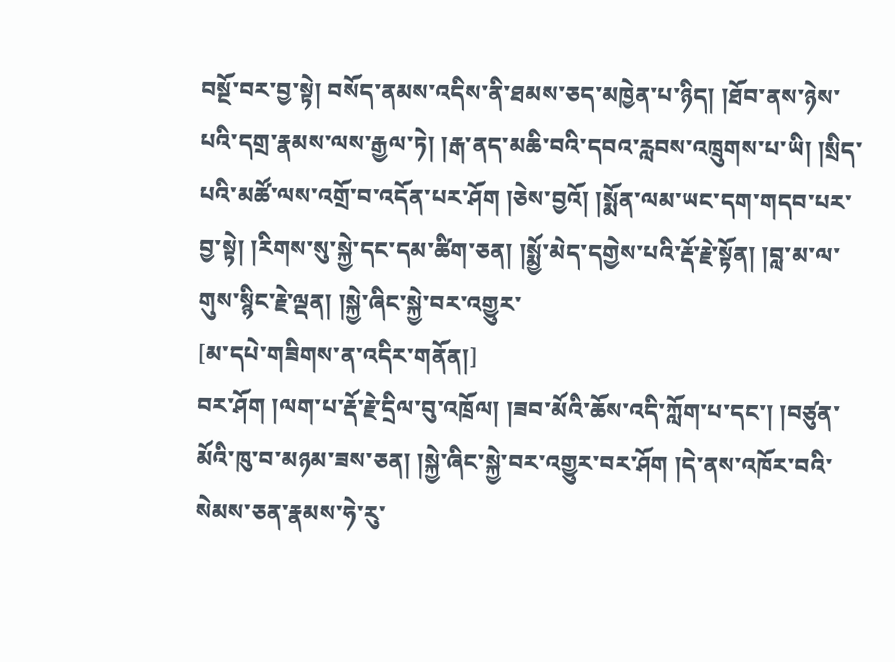བསྔོ་བར་བྱ་སྟེ། བསོད་ནམས་འདིས་ནི་ཐམས་ཅད་མཁྱེན་པ་ཉིད། །ཐོབ་ནས་ཉེས་པའི་དགྲ་རྣམས་ལས་རྒྱལ་ཏེ། །རྒ་ནད་མཆི་བའི་དབའ་རླབས་འཁྲུགས་པ་ཡི། །སྲིད་པའི་མཚོ་ལས་འགྲོ་བ་འདོན་པར་ཤོག །ཅེས་བྱའོ། །སྨོན་ལམ་ཡང་དག་གདབ་པར་བྱ་སྟེ། །རིགས་སུ་སྐྱེ་དང་དམ་ཚིག་ཅན། །སྨྱོ་མེད་དགྱེས་པའི་རྡོ་རྗེ་སྟོན། །བླ་མ་ལ་གུས་སྙིང་རྗེ་ལྡན། །སྐྱེ་ཞིང་སྐྱེ་བར་འགྱུར་
[མ་དཔེ་གཟིགས་ན་འདིར་གནོན།]
བར་ཤོག །ལག་པ་རྡོ་རྗེ་དྲིལ་བུ་འཁྲོལ། །ཟབ་མོའི་ཆོས་འདི་ཀློག་པ་དང་། །བཙུན་མོའི་ཁུ་བ་མཉམ་ཟས་ཅན། །སྐྱེ་ཞིང་སྐྱེ་བར་འགྱུར་བར་ཤོག །དེ་ནས་འཁོར་བའི་སེམས་ཅན་རྣམས་ཧེ་རུ་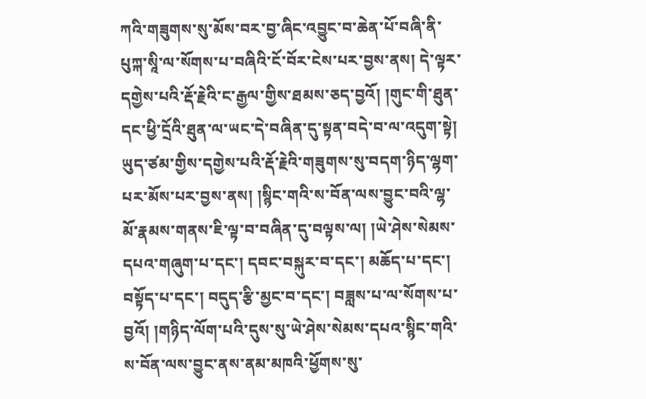ཀའི་གཟུགས་སུ་མོས་བར་བྱ་ཞིང་འབྱུང་བ་ཆེན་པོ་བཞི་ནི་པུཀྐ་སཱི་ལ་སོགས་པ་བཞིའི་ངོ་བོར་ངེས་པར་བྱས་ནས། དེ་ལྟར་དགྱེས་པའི་རྡོ་རྗེའི་ང་རྒྱལ་གྱིས་ཐམས་ཅད་བྱའོ། །གུང་གི་ཐུན་དང་ཕྱི་དྲོའི་ཐུན་ལ་ཡང་དེ་བཞིན་དུ་སྟན་བདེ་བ་ལ་འདུག་སྟེ། ཡུད་ཙམ་གྱིས་དགྱེས་པའི་རྡོ་རྗེའི་གཟུགས་སུ་བདག་ཉིད་ལྷག་པར་མོས་པར་བྱས་ནས། །སྙིང་གའི་ས་བོན་ལས་བྱུང་བའི་ལྷ་མོ་རྣམས་གནས་ཇི་ལྟ་བ་བཞིན་དུ་བལྟས་ལ། །ཡེ་ཤེས་སེམས་དཔའ་གཞུག་པ་དང་། དབང་བསྐུར་བ་དང་། མཆོད་པ་དང་། བསྟོད་པ་དང་། བདུད་རྩི་མྱང་བ་དང་། བཟླས་པ་ལ་སོགས་པ་བྱའོ། །གཉིད་ལོག་པའི་དུས་སུ་ཡེ་ཤེས་སེམས་དཔའ་སྙིང་གའི་ས་བོན་ལས་བྱུང་ནས་ནམ་མཁའི་ཕྱོགས་སུ་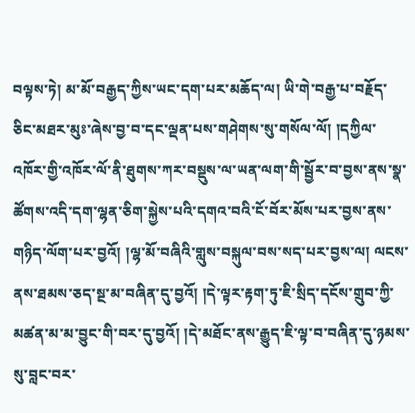བལྟས་ཏེ། མ་མོ་བརྒྱད་ཀྱིས་ཡང་དག་པར་མཆོད་ལ། ཡི་གེ་བརྒྱ་པ་བརྗོད་ཅིང་མཐར་མུཿ་ཞེས་བྱ་བ་དང་ལྡན་པས་གཤེགས་སུ་གསོལ་ལོ། །དཀྱིལ་འཁོར་གྱི་འཁོར་ལོ་ནི་ཐུགས་ཀར་བསྡུས་ལ་ཡན་ལག་གི་སྦྱོར་བ་བྱས་ནས་སྣ་ཚོགས་འདི་དག་ལྷན་ཅིག་སྐྱེས་པའི་དགའ་བའི་ངོ་བོར་མོས་པར་བྱས་ནས་གཉིད་ལོག་པར་བྱའོ། །ལྷ་མོ་བཞིའི་གླུས་བསྐུལ་བས་སད་པར་བྱས་ལ། ལངས་ནས་ཐམས་ཅད་སྔ་མ་བཞིན་དུ་བྱའོ། །དེ་ལྟར་རྟག་ཏུ་ཇི་སྲིད་དངོས་གྲུབ་ཀྱི་མཚན་མ་མ་བྱུང་གི་བར་དུ་བྱའོ། །དེ་མཐོང་ནས་རྒྱུད་ཇི་ལྟ་བ་བཞིན་དུ་ཉམས་སུ་བླང་བར་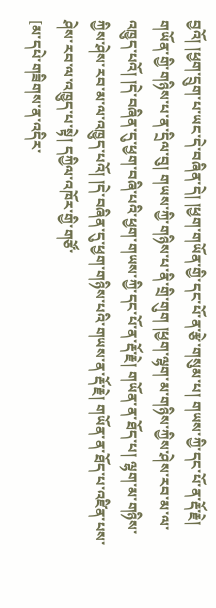བྱའོ། །ཕྱག་དྲུག་པ་ཡང་དེ་བཞིན་དེ། །ཕྱག་གཡོན་གྱི་དང་པོ་ན་རྩེ་གསུམ་པ། གཡས་ཀྱི་དང་པོ་ན་རྡོ་རྗེ། གཡོན་གྱི་གཉིས་པ་ན་དྲིལ་བུ། གཡས་ཀྱི་གཉིས་པ་ནི་གྲི་གུག །ཕྱག་ལྷག་མ་གཉིས་ཀྱིས་ཤེས་རབ་མ་ལ་འཁྱུད་པའོ། །དེ་བཞིན་དུ་ཕྱག་བཞི་པའི་ཕྱག་གཡས་ཀྱི་དང་པོ་ན་རྡོ་རྗེ། གཡོན་ན་ཐོད་པ། ལྷག་མ་གཉིས་ཀྱིས་ཤེས་རབ་མ་ལ་འཁྱུད་པའོ། །དེ་བཞིན་དུ་ཕྱག་གཉིས་པའི་གཡས་ན་རྡོ་རྗེ། གཡོན་ན་ཐོད་པ་འཛིན་པས་ཤེས་རབ་ལ་འཁྱུད་པ་སྟེ། དཀྱིལ་འཁོར་གྱི་གཙོ་
[མ་དཔེ་གཟིགས་ན་འདིར་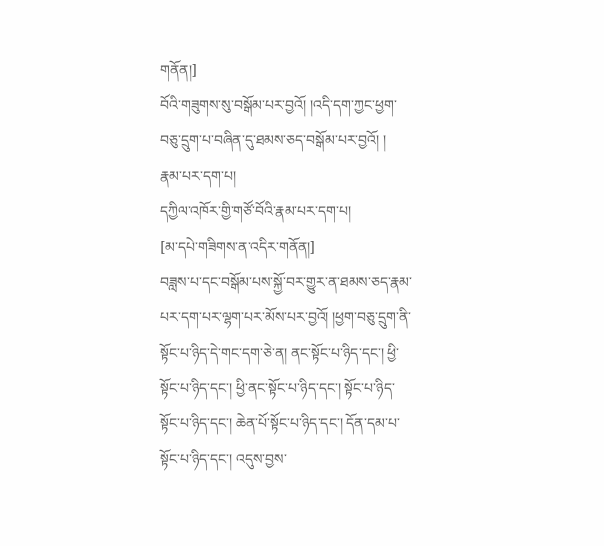གནོན།]
བོའི་གཟུགས་སུ་བསྒོམ་པར་བྱའོ། །འདི་དག་ཀྱང་ཕྱག་བཅུ་དྲུག་པ་བཞིན་དུ་ཐམས་ཅད་བསྒོམ་པར་བྱའོ། །
རྣམ་པར་དག་པ།
དཀྱིལ་འཁོར་གྱི་གཙོ་བོའི་རྣམ་པར་དག་པ།
[མ་དཔེ་གཟིགས་ན་འདིར་གནོན།]
བཟླས་པ་དང་བསྒོམ་པས་སྐྱོ་བར་གྱུར་ན་ཐམས་ཅད་རྣམ་པར་དག་པར་ལྷག་པར་མོས་པར་བྱའོ། །ཕྱག་བཅུ་དྲུག་ནི་སྟོང་པ་ཉིད་དེ་གང་དག་ཅེ་ན། ནང་སྟོང་པ་ཉིད་དང་། ཕྱི་སྟོང་པ་ཉིད་དང་། ཕྱི་ནང་སྟོང་པ་ཉིད་དང་། སྟོང་པ་ཉིད་སྟོང་པ་ཉིད་དང་། ཆེན་པོ་སྟོང་པ་ཉིད་དང་། དོན་དམ་པ་སྟོང་པ་ཉིད་དང་། འདུས་བྱས་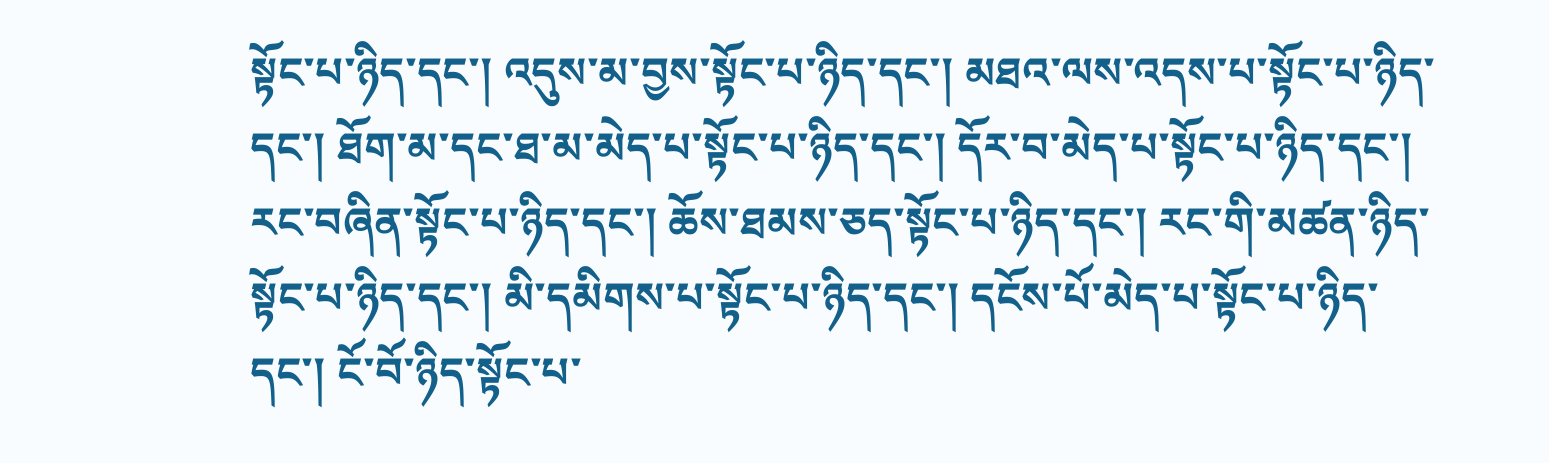སྟོང་པ་ཉིད་དང་། འདུས་མ་བྱས་སྟོང་པ་ཉིད་དང་། མཐའ་ལས་འདས་པ་སྟོང་པ་ཉིད་དང་། ཐོག་མ་དང་ཐ་མ་མེད་པ་སྟོང་པ་ཉིད་དང་། དོར་བ་མེད་པ་སྟོང་པ་ཉིད་དང་། རང་བཞིན་སྟོང་པ་ཉིད་དང་། ཆོས་ཐམས་ཅད་སྟོང་པ་ཉིད་དང་། རང་གི་མཚན་ཉིད་སྟོང་པ་ཉིད་དང་། མི་དམིགས་པ་སྟོང་པ་ཉིད་དང་། དངོས་པོ་མེད་པ་སྟོང་པ་ཉིད་དང་། ངོ་བོ་ཉིད་སྟོང་པ་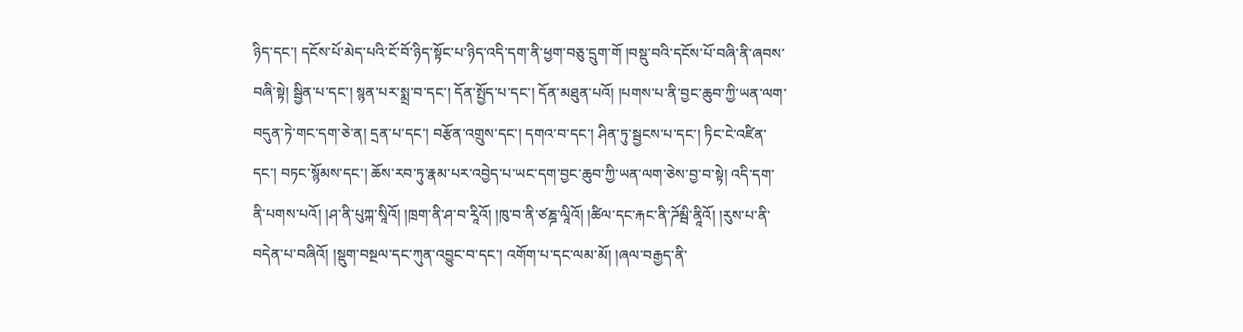ཉིད་དང་། དངོས་པོ་མེད་པའི་ངོ་བོ་ཉིད་སྟོང་པ་ཉིད་འདི་དག་ནི་ཕྱག་བཅུ་དྲུག་གོ །བསྡུ་བའི་དངོས་པོ་བཞི་ནི་ཞབས་བཞི་སྟེ། སྦྱིན་པ་དང་། སྙན་པར་སྨྲ་བ་དང་། དོན་སྤྱོད་པ་དང་། དོན་མཐུན་པའོ། །པགས་པ་ནི་བྱང་ཆུབ་ཀྱི་ཡན་ལག་བདུན་ཏེ་གང་དག་ཅེ་ན། དྲན་པ་དང་། བརྩོན་འགྲུས་དང་། དགའ་བ་དང་། ཤིན་ཏུ་སྦྱངས་པ་དང་། ཏིང་ངེ་འཛིན་དང་། བཏང་སྙོམས་དང་། ཆོས་རབ་ཏུ་རྣམ་པར་འབྱེད་པ་ཡང་དག་བྱང་ཆུབ་ཀྱི་ཡན་ལག་ཅེས་བྱ་བ་སྟེ། འདི་དག་ནི་པགས་པའོ། །ཤ་ནི་པུཀྐ་སཱིའོ། །ཁྲག་ནི་ཤ་བ་རཱིའོ། །ཁུ་བ་ནི་ཙཎྜ་ལཱིའོ། །ཚིལ་དང་རྐང་ནི་ཌོམྦི་ནཱིའོ། །རུས་པ་ནི་བདེན་པ་བཞིའོ། །སྡུག་བསྔལ་དང་ཀུན་འབྱུང་བ་དང་། འགོག་པ་དང་ལམ་མོ། །ཞལ་བརྒྱད་ནི་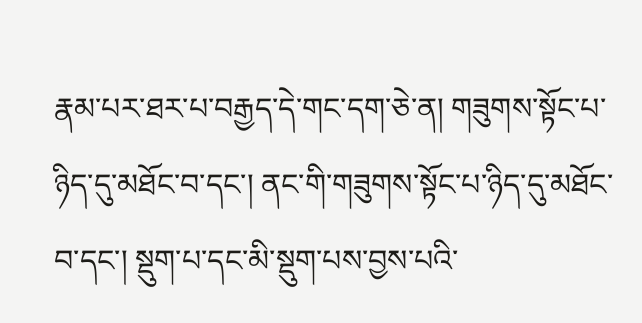རྣམ་པར་ཐར་པ་བརྒྱད་དེ་གང་དག་ཅེ་ན། གཟུགས་སྟོང་པ་ཉིད་དུ་མཐོང་བ་དང་། ནང་གི་གཟུགས་སྟོང་པ་ཉིད་དུ་མཐོང་བ་དང་། སྡུག་པ་དང་མི་སྡུག་པས་བྱས་པའི་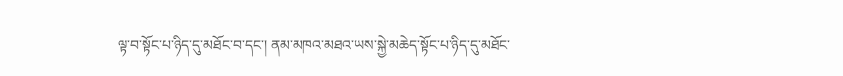ལྟ་བ་སྟོང་པ་ཉིད་དུ་མཐོང་བ་དང་། ནམ་མཁའ་མཐའ་ཡས་སྐྱེ་མཆེད་སྟོང་པ་ཉིད་དུ་མཐོང་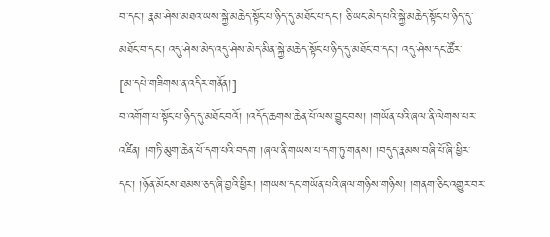བ་དང་། རྣམ་ཤེས་མཐའ་ཡས་སྐྱེ་མཆེད་སྟོང་པ་ཉིད་དུ་མཐོང་པ་དང་། ཅི་ཡང་མེད་པའི་སྐྱེ་མཆེད་སྟོང་པ་ཉིད་དུ་མཐོང་བ་དང་། འདུ་ཤེས་མེད་འདུ་ཤེས་མེད་མིན་སྐྱེ་མཆེད་སྟོང་པ་ཉིད་དུ་མཐོང་བ་དང་། འདུ་ཤེས་དང་ཚོར་
[མ་དཔེ་གཟིགས་ན་འདིར་གནོན།]
བ་འགོག་པ་སྟོང་པ་ཉིད་དུ་མཐོང་བའོ། །འདོད་ཆགས་ཆེན་པོ་ལས་བྱུང་བས། །གཡོན་པའི་ཞལ་ནི་ལེགས་པར་འཛིན། །གཏི་མུག་ཆེན་པོ་དག་པའི་བདག །ཞལ་ནི་གཡས་པ་དག་ཏུ་གནས། །བདུད་རྣམས་བཞི་པོ་ཞི་ཕྱིར་དང་། །ཉོན་མོངས་ཐམས་ཅད་ཞི་བྱའི་ཕྱིར། །གཡས་དང་གཡོན་པའི་ཞལ་གཉིས་གཉིས། །གནག་ཅིང་འགྱུར་བར་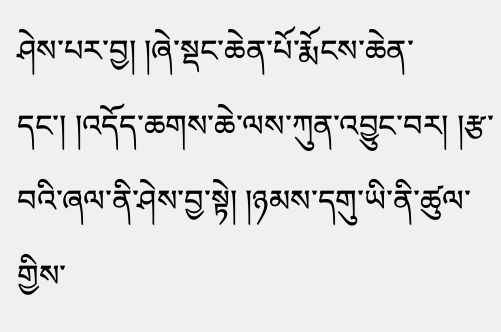ཤེས་པར་བྱ། །ཞེ་སྡང་ཆེན་པོ་རྨོངས་ཆེན་དང་། །འདོད་ཆགས་ཆེ་ལས་ཀུན་འབྱུང་བར། །རྩ་བའི་ཞལ་ནི་ཤེས་བྱ་སྟེ། །ཉམས་དགུ་ཡི་ནི་ཚུལ་གྱིས་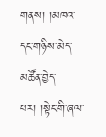གནས། །མཁའ་དང་གཉིས་མེད་མཚོན་བྱེད་པར། །སྟེང་གི་ཞལ་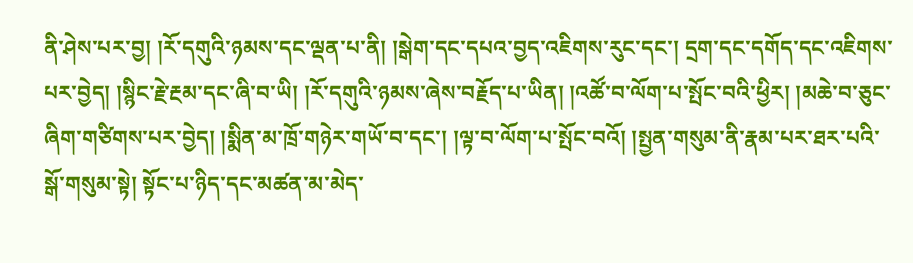ནི་ཤེས་པར་བྱ། །རོ་དགུའི་ཉམས་དང་ལྡན་པ་ནི། །སྒེག་དང་དཔའ་བྱད་འཇིགས་རུང་དང་། དྲག་དང་དགོད་དང་འཇིགས་པར་བྱེད། །སྙིང་རྗེ་རྔམ་དང་ཞི་བ་ཡི། །རོ་དགུའི་ཉམས་ཞེས་བརྗོད་པ་ཡིན། །འཚོ་བ་ལོག་པ་སྤོང་བའི་ཕྱིར། །མཆེ་བ་ཅུང་ཞིག་གཙིགས་པར་བྱེད། །སྨིན་མ་ཁྲོ་གཉེར་གཡོ་བ་དང་། །ལྟ་བ་ལོག་པ་སྤོང་བའོ། །སྤྱན་གསུམ་ནི་རྣམ་པར་ཐར་པའི་སྒོ་གསུམ་སྟེ། སྟོང་པ་ཉིད་དང་མཚན་མ་མེད་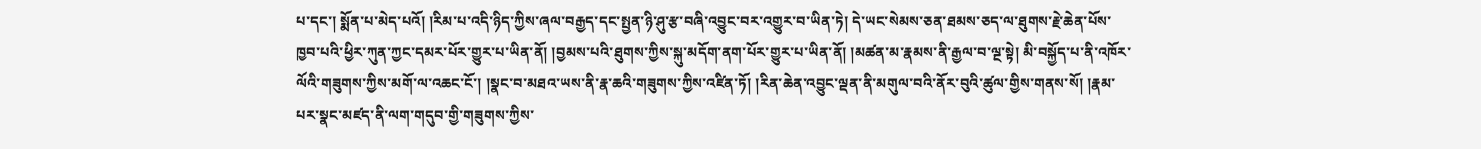པ་དང་། སྨོན་པ་མེད་པའོ། །རིམ་པ་འདི་ཉིད་ཀྱིས་ཞལ་བརྒྱད་དང་སྤྱན་ཉི་ཤུ་རྩ་བཞི་འབྱུང་བར་འགྱུར་བ་ཡིན་ཏེ། དེ་ཡང་སེམས་ཅན་ཐམས་ཅད་ལ་ཐུགས་རྗེ་ཆེན་པོས་ཁྱབ་པའི་ཕྱིར་ཀུན་ཀྱང་དམར་པོར་གྱུར་པ་ཡིན་ནོ། །བྱམས་པའི་ཐུགས་ཀྱིས་སྐུ་མདོག་ནག་པོར་གྱུར་པ་ཡིན་ནོ། །མཚན་མ་རྣམས་ནི་རྒྱལ་བ་ལྔ་སྟེ། མི་བསྐྱོད་པ་ནི་འཁོར་ལོའི་གཟུགས་ཀྱིས་མགོ་ལ་འཆང་ངོ་། །སྣང་བ་མཐའ་ཡས་ནི་རྣ་ཆའི་གཟུགས་ཀྱིས་འཛིན་ཏོ། །རིན་ཆེན་འབྱུང་ལྡན་ནི་མགུལ་བའི་ནོར་བུའི་ཚུལ་གྱིས་གནས་སོ། །རྣམ་པར་སྣང་མཛད་ནི་ལག་གདུབ་གྱི་གཟུགས་ཀྱིས་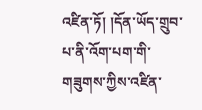འཛིན་ཏོ། །དོན་ཡོད་གྲུབ་པ་ནི་འོག་པག་གི་གཟུགས་ཀྱིས་འཛིན་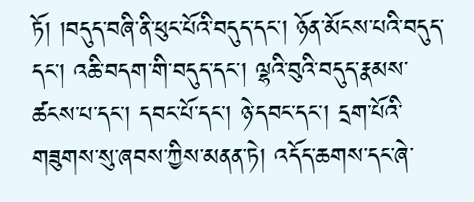ཏོ། །བདུད་བཞི་ནི་ཕུང་པོའི་བདུད་དང་། ཉོན་མོངས་པའི་བདུད་དང་། འཆི་བདག་གི་བདུད་དང་། ལྷའི་བུའི་བདུད་རྣམས་ཚངས་པ་དང་། དབང་པོ་དང་། ཉེ་དབང་དང་། དྲག་པོའི་གཟུགས་སུ་ཞབས་ཀྱིས་མནན་ཏེ། འདོད་ཆགས་དང་ཞེ་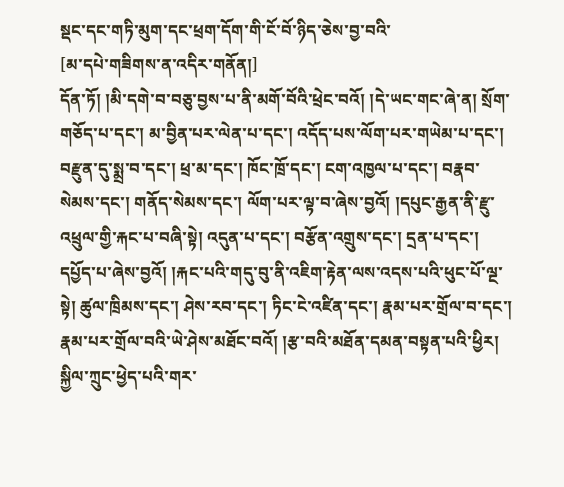སྡང་དང་གཏི་མུག་དང་ཕྲག་དོག་གི་ངོ་བོ་ཉིད་ཅེས་བྱ་བའི་
[མ་དཔེ་གཟིགས་ན་འདིར་གནོན།]
དོན་ཏོ། །མི་དགེ་བ་བཅུ་བྱས་པ་ནི་མགོ་བོའི་ཕྲེང་བའོ། །དེ་ཡང་གང་ཞེ་ན། སྲོག་གཅོད་པ་དང་། མ་བྱིན་པར་ལེན་པ་དང་། འདོད་པས་ལོག་པར་གཡེམ་པ་དང་། བརྫུན་དུ་སྨྲ་བ་དང་། ཕྲ་མ་དང་། ཁོང་ཁྲོ་དང་། ངག་འཁྱལ་པ་དང་། བརྣབ་སེམས་དང་། གནོད་སེམས་དང་། ལོག་པར་ལྟ་བ་ཞེས་བྱའོ། །དཔུང་རྒྱན་ནི་རྫུ་འཕྲུལ་གྱི་རྐང་པ་བཞི་སྟེ། འདུན་པ་དང་། བརྩོན་འགྲུས་དང་། དྲན་པ་དང་། དཔྱོད་པ་ཞེས་བྱའོ། །རྐང་པའི་གདུ་བུ་ནི་འཇིག་རྟེན་ལས་འདས་པའི་ཕུང་པོ་ལྔ་སྟེ། ཚུལ་ཁྲིམས་དང་། ཤེས་རབ་དང་། ཏིང་ངེ་འཛིན་དང་། རྣམ་པར་གྲོལ་བ་དང་། རྣམ་པར་གྲོལ་བའི་ཡེ་ཤེས་མཐོང་བའོ། །རྩ་བའི་མཐོན་དམན་བསྟན་པའི་ཕྱིར། སྐྱིལ་ཀྲུང་ཕྱེད་པའི་གར་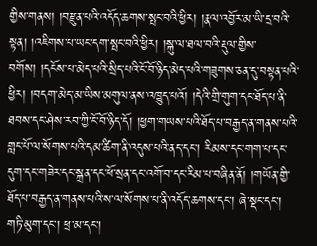གྱིས་གནས། །བརྫུན་པའི་འདོད་ཆགས་སྤང་བའི་ཕྱིར། །རྣལ་འབྱོར་མ་ཡི་དྲ་བའི་སྟན། །འཇིགས་པ་ཡང་དག་སྤང་བའི་ཕྱིར། །སྐུ་ལ་ཐལ་བའི་རྡུལ་གྱིས་བགོས། །དངོས་པ་མེད་པའི་སྲིད་པའི་ངོ་བོ་ཉིད་མེད་པའི་གཟུགས་ཅན་དུ་བསྟན་པའི་ཕྱིར། །བདག་མེད་མ་ཡིས་མགུལ་ནས་འཁྱུད་པའོ། །དེའི་གྲི་གུག་དང་ཐོད་པ་ནི་ཐབས་དང་ཤེས་རབ་ཀྱི་ངོ་བོ་ཉིད་དོ། །ཕྱག་གཡས་པའི་ཐོད་པ་བརྒྱད་ན་གནས་པའི་གླང་པོ་ལ་སོགས་པའི་དམ་ཚིག་ནི་འདུས་པའི་ནད་དང་། རིམས་དང་གག་པ་དང་དུག་དང་གཟེར་དང་སྐྲན་དང་ཕོ་སྲན་དང་འགོ་བ་དང་རིམ་པ་བཞིན་ནོ། །གཡོན་གྱི་ཐོད་པ་བརྒྱད་ན་གནས་པའི་ས་ལ་སོགས་པ་ནི་འདོད་ཆགས་དང་། ཞེ་སྡང་དང་། གཏི་མུག་དང་། ཕྲ་མ་དང་།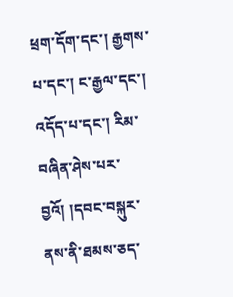ཕྲག་དོག་དང་། རྒྱགས་པ་དང་། ང་རྒྱལ་དང་། འདོད་པ་དང་། རིམ་བཞིན་ཤེས་པར་བྱའོ། །དབང་བསྐུར་ནས་ནི་ཐམས་ཅད་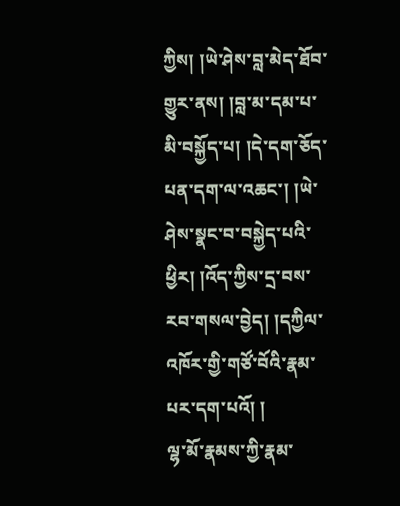ཀྱིས། །ཡེ་ཤེས་བླ་མེད་ཐོབ་གྱུར་ནས། །བླ་མ་དམ་པ་མི་བསྐྱོད་པ། །དེ་དག་ཅོད་པན་དག་ལ་འཆང་། །ཡེ་ཤེས་སྣང་བ་བསྐྱེད་པའི་ཕྱིར། །འོད་ཀྱིས་དྲ་བས་རབ་གསལ་བྱེད། །དཀྱིལ་འཁོར་གྱི་གཙོ་བོའི་རྣམ་པར་དག་པའོ། །
ལྷ་མོ་རྣམས་ཀྱི་རྣམ་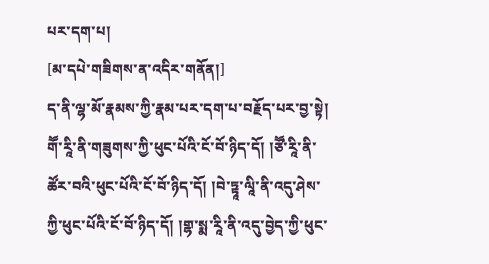པར་དག་པ།
[མ་དཔེ་གཟིགས་ན་འདིར་གནོན།]
ད་ནི་ལྷ་མོ་རྣམས་ཀྱི་རྣམ་པར་དག་པ་བརྗོད་པར་བྱ་སྟེ། གཽ་རཱི་ནི་གཟུགས་ཀྱི་ཕུང་པོའི་ངོ་བོ་ཉིད་དོ། །ཙཽ་རཱི་ནི་ཚོར་བའི་ཕུང་པོའི་ངོ་བོ་ཉིད་དོ། །བེ་ཏྟཱ་ལཱི་ནི་འདུ་ཤེས་ཀྱི་ཕུང་པོའི་ངོ་བོ་ཉིད་དོ། །གྷ་སྨ་རཱི་ནི་འདུ་བྱེད་ཀྱི་ཕུང་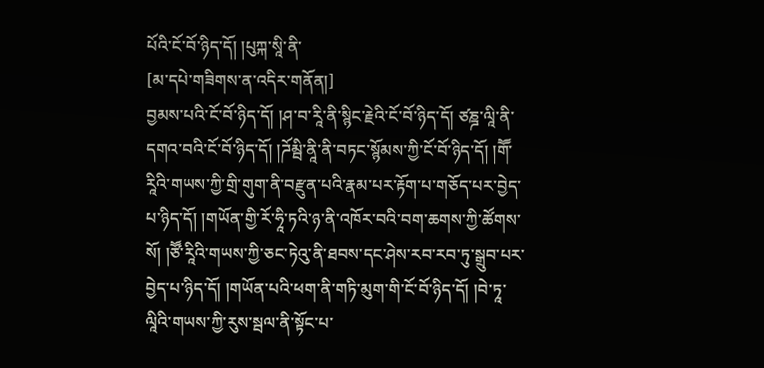པོའི་ངོ་བོ་ཉིད་དོ། །པུཀྐ་སཱི་ནི་
[མ་དཔེ་གཟིགས་ན་འདིར་གནོན།]
བྱམས་པའི་ངོ་བོ་ཉིད་དོ། །ཤ་བ་རཱི་ནི་སྙིང་རྗེའི་ངོ་བོ་ཉིད་དོ། ཙཎྜ་ལཱི་ནི་དགའ་བའི་ངོ་བོ་ཉིད་དོ། །ཌོམྦི་ནཱི་ནི་བཏང་སྙོམས་ཀྱི་ངོ་བོ་ཉིད་དོ། །གཽ་རཱིའི་གཡས་ཀྱི་གྲི་གུག་ནི་བརྫུན་པའི་རྣམ་པར་རྟོག་པ་གཅོད་པར་བྱེད་པ་ཉིད་དོ། །གཡོན་གྱི་རོ་ཧཱི་ཏའི་ཉ་ནི་འཁོར་བའི་བག་ཆགས་ཀྱི་ཚོགས་སོ། །ཙཽ་རཱིའི་གཡས་ཀྱི་ཅང་ཏེའུ་ནི་ཐབས་དང་ཤེས་རབ་རབ་ཏུ་སྒྲུབ་པར་བྱེད་པ་ཉིད་དོ། །གཡོན་པའི་ཕག་ནི་གཏི་མུག་གི་ངོ་བོ་ཉིད་དོ། །བེ་ཏཱ་ལཱིའི་གཡས་ཀྱི་རུས་སྦལ་ནི་སྟོང་པ་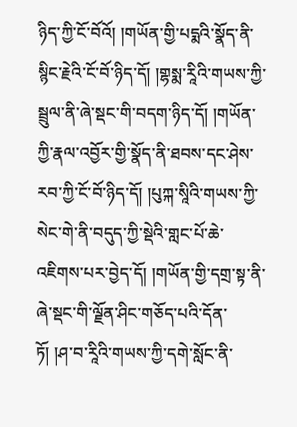ཉིད་ཀྱི་ངོ་བོའོ། །གཡོན་གྱི་པདྨའི་སྣོད་ནི་སྙིང་རྗེའི་ངོ་བོ་ཉིད་དོ། །གྷསྨ་རཱིའི་གཡས་ཀྱི་སྦྲུལ་ནི་ཞེ་སྡང་གི་བདག་ཉིད་དོ། །གཡོན་ཀྱི་རྣལ་འབྱོར་གྱི་སྣོད་ནི་ཐབས་དང་ཤེས་རབ་ཀྱི་ངོ་བོ་ཉིད་དོ། །པུཀྐ་སཱིའི་གཡས་ཀྱི་སེང་གེ་ནི་བདུད་ཀྱི་སྡེའི་གླང་པོ་ཆེ་འཇིགས་པར་བྱེད་དོ། །གཡོན་གྱི་དགྲ་སྟ་ནི་ཞེ་སྡང་གི་ལྗོན་ཤིང་གཅོད་པའི་དོན་ཏོ། །ཤ་བ་རཱིའི་གཡས་ཀྱི་དགེ་སློང་ནི་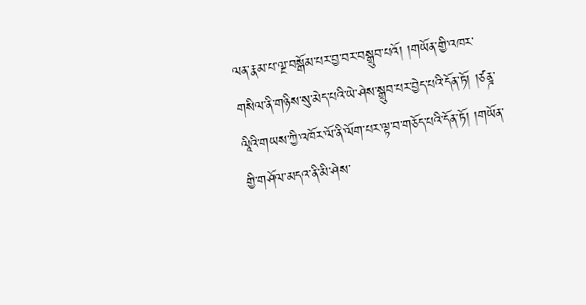ལན་རྣམ་པ་ལྔ་བསྒོམ་པར་བྱ་བར་བསྒྲུབ་པའོ། །གཡོན་གྱི་འཁར་གསིལ་ནི་གཉིས་སུ་མེད་པའི་ཡེ་ཤེས་སྒྲུབ་པར་བྱེད་པའི་དོན་ཏོ། །ཙནྜ་ལཱིའི་གཡས་ཀྱི་འཁོར་ལོ་ནི་ལོག་པར་ལྟ་བ་གཅོད་པའི་དོན་ཏོ། །གཡོན་གྱི་གཤོལ་མདའ་ནི་མི་ཤེས་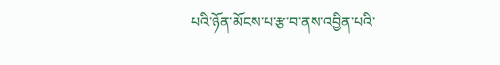པའི་ཉོན་མོངས་པ་རྩ་བ་ནས་འབྱིན་པའི་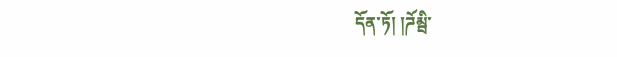དོན་ཏོ། །ཌོམྦི་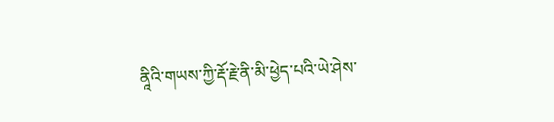ནཱིའི་གཡས་ཀྱི་རྡོ་རྗེ་ནི་མི་ཕྱེད་པའི་ཡེ་ཤེས་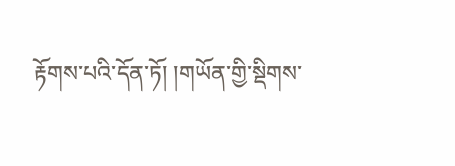རྟོགས་པའི་དོན་ཏོ། །གཡོན་གྱི་སྡིགས་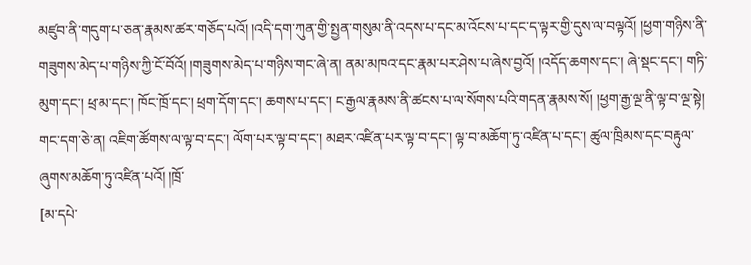མཛུབ་ནི་གདུག་པ་ཅན་རྣམས་ཚར་གཅོད་པའོ། །འདི་དག་ཀུན་གྱི་སྤྱན་གསུམ་ནི་འདས་པ་དང་མ་འོངས་པ་དང་ད་ལྟར་གྱི་དུས་ལ་བལྟའོ། །ཕྱག་གཉིས་ནི་གཟུགས་མེད་པ་གཉིས་ཀྱི་ངོ་བོའོ། །གཟུགས་མེད་པ་གཉིས་གང་ཞེ་ན། ནམ་མཁའ་དང་རྣམ་པར་ཤེས་པ་ཞེས་བྱའོ། །འདོད་ཆགས་དང་། ཞེ་སྡང་དང་། གཏི་མུག་དང་། ཕྲ་མ་དང་། ཁོང་ཁྲོ་དང་། ཕྲག་དོག་དང་། ཆགས་པ་དང་། ང་རྒྱལ་རྣམས་ནི་ཚངས་པ་ལ་སོགས་པའི་གདན་རྣམས་སོ། །ཕྱག་རྒྱ་ལྔ་ནི་ལྟ་བ་ལྔ་སྟེ། གང་དག་ཅེ་ན། འཇིག་ཚོགས་ལ་ལྟ་བ་དང་། ལོག་པར་ལྟ་བ་དང་། མཐར་འཛིན་པར་ལྟ་བ་དང་། ལྟ་བ་མཆོག་ཏུ་འཛིན་པ་དང་། ཚུལ་ཁྲིམས་དང་བརྟུལ་ཞུགས་མཆོག་ཏུ་འཛིན་པའོ། །ཁྲོ་
[མ་དཔེ་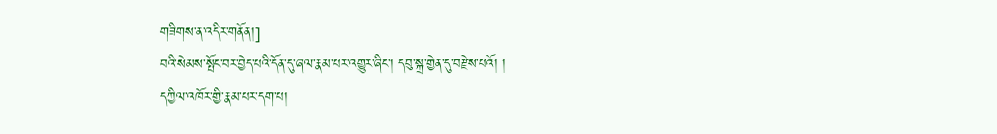གཟིགས་ན་འདིར་གནོན།]
བའི་སེམས་སྤོང་བར་བྱེད་པའི་དོན་དུ་ཞལ་རྣམ་པར་འགྱུར་ཞིང་། དབུ་སྐྲ་གྱེན་དུ་བརྫེས་པའོ། །
དཀྱིལ་འཁོར་གྱི་རྣམ་པར་དག་པ།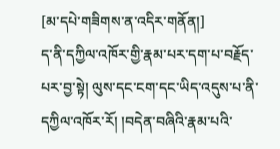[མ་དཔེ་གཟིགས་ན་འདིར་གནོན།]
ད་ནི་དཀྱིལ་འཁོར་གྱི་རྣམ་པར་དག་པ་བརྗོད་པར་བྱ་སྟེ། ལུས་དང་ངག་དང་ཡིད་འདུས་པ་ནི་དཀྱིལ་འཁོར་རོ། །བདེན་བཞིའི་རྣམ་པའི་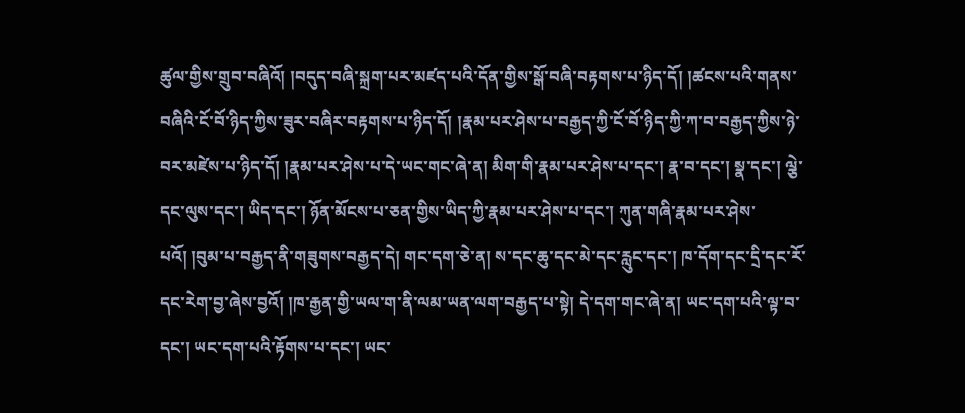ཚུལ་གྱིས་གྲུབ་བཞིའོ། །བདུད་བཞི་སྐྲག་པར་མཛད་པའི་དོན་གྱིས་སྒོ་བཞི་བརྟགས་པ་ཉིད་དོ། །ཚངས་པའི་གནས་བཞིའི་ངོ་བོ་ཉིད་ཀྱིས་ཟུར་བཞིར་བརྟགས་པ་ཉིད་དོ། །རྣམ་པར་ཤེས་པ་བརྒྱད་ཀྱི་ངོ་བོ་ཉིད་ཀྱི་ཀ་བ་བརྒྱད་ཀྱིས་ཉེ་བར་མཛེས་པ་ཉིད་དོ། །རྣམ་པར་ཤེས་པ་དེ་ཡང་གང་ཞེ་ན། མིག་གི་རྣམ་པར་ཤེས་པ་དང་། རྣ་བ་དང་། སྣ་དང་། ལྕེ་དང་ལུས་དང་། ཡིད་དང་། ཉོན་མོངས་པ་ཅན་གྱིས་ཡིད་ཀྱི་རྣམ་པར་ཤེས་པ་དང་། ཀུན་གཞི་རྣམ་པར་ཤེས་པའོ། །བུམ་པ་བརྒྱད་ནི་གཟུགས་བརྒྱད་དེ། གང་དག་ཅེ་ན། ས་དང་ཆུ་དང་མེ་དང་རླུང་དང་། ཁ་དོག་དང་དྲི་དང་རོ་དང་རེག་བྱ་ཞེས་བྱའོ། །ཁ་རྒྱན་གྱི་ཡལ་ག་ནི་ལམ་ཡན་ལག་བརྒྱད་པ་སྟེ། དེ་དག་གང་ཞེ་ན། ཡང་དག་པའི་ལྟ་བ་དང་། ཡང་དག་པའི་རྟོགས་པ་དང་། ཡང་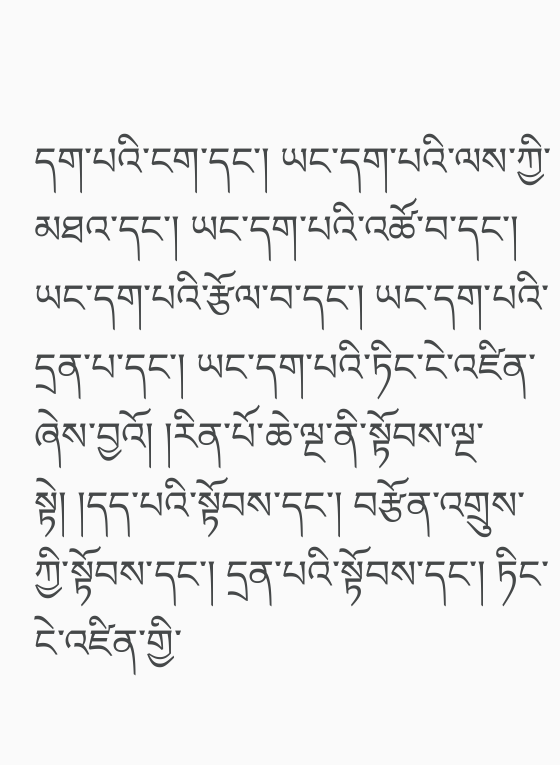དག་པའི་ངག་དང་། ཡང་དག་པའི་ལས་ཀྱི་མཐའ་དང་། ཡང་དག་པའི་འཚོ་བ་དང་། ཡང་དག་པའི་རྩོལ་བ་དང་། ཡང་དག་པའི་དྲན་པ་དང་། ཡང་དག་པའི་ཏིང་ངེ་འཛིན་ཞེས་བྱའོ། །རིན་པོ་ཆེ་ལྔ་ནི་སྟོབས་ལྔ་སྟེ། །དད་པའི་སྟོབས་དང་། བརྩོན་འགྲུས་ཀྱི་སྟོབས་དང་། དྲན་པའི་སྟོབས་དང་། ཏིང་ངེ་འཛིན་གྱི་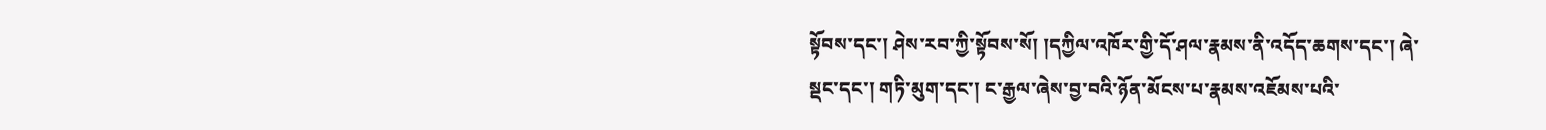སྟོབས་དང་། ཤེས་རབ་ཀྱི་སྟོབས་སོ། །དཀྱིལ་འཁོར་གྱི་དོ་ཤལ་རྣམས་ནི་འདོད་ཆགས་དང་། ཞེ་སྡང་དང་། གཏི་མུག་དང་། ང་རྒྱལ་ཞེས་བྱ་བའི་ཉོན་མོངས་པ་རྣམས་འཇོམས་པའི་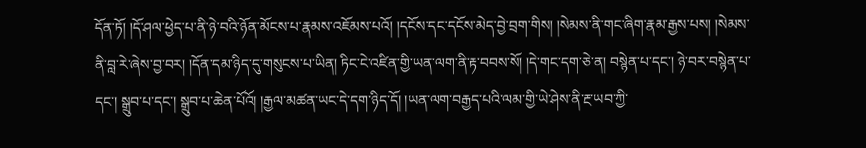དོན་ཏོ། །དོ་ཤལ་ཕྱེད་པ་ནི་ཉེ་བའི་ཉོན་མོངས་པ་རྣམས་འཇོམས་པའོ། །དངོས་དང་དངོས་མེད་བྱེ་བྲག་གིས། །སེམས་ནི་གང་ཞིག་རྣམ་རྒྱས་པས། །སེམས་ནི་བླ་རེ་ཞེས་བྱ་བར། །དོན་དམ་ཉིད་དུ་གསུངས་པ་ཡིན། ཏིང་ངེ་འཛིན་གྱི་ཡན་ལག་ནི་རྟ་བབས་སོ། །དེ་གང་དག་ཅེ་ན། བསྙེན་པ་དང་། ཉེ་བར་བསྙེན་པ་དང་། སྒྲུབ་པ་དང་། སྒྲུབ་པ་ཆེན་པོའོ། །རྒྱལ་མཚན་ཡང་དེ་དག་ཉིད་དོ། །ཡན་ལག་བརྒྱད་པའི་ལམ་གྱི་ཡེ་ཤེས་ནི་རྔ་ཡབ་ཀྱི་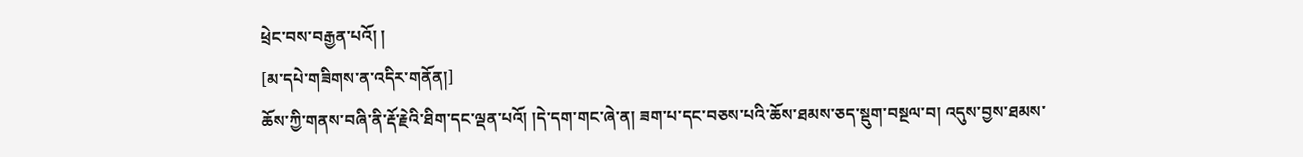ཕྲེང་བས་བརྒྱན་པའོ། །
[མ་དཔེ་གཟིགས་ན་འདིར་གནོན།]
ཆོས་ཀྱི་གནས་བཞི་ནི་རྡོ་རྗེའི་ཐིག་དང་ལྡན་པའོ། །དེ་དག་གང་ཞེ་ན། ཟག་པ་དང་བཅས་པའི་ཆོས་ཐམས་ཅད་སྡུག་བསྔལ་བ། འདུས་བྱས་ཐམས་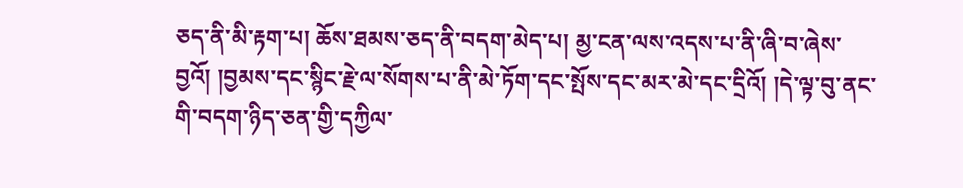ཅད་ནི་མི་རྟག་པ། ཆོས་ཐམས་ཅད་ནི་བདག་མེད་པ། མྱ་ངན་ལས་འདས་པ་ནི་ཞི་བ་ཞེས་བྱའོ། །བྱམས་དང་སྙིང་རྗེ་ལ་སོགས་པ་ནི་མེ་ཏོག་དང་སྤོས་དང་མར་མེ་དང་དྲིའོ། །དེ་ལྟ་བུ་ནང་གི་བདག་ཉིད་ཅན་གྱི་དཀྱིལ་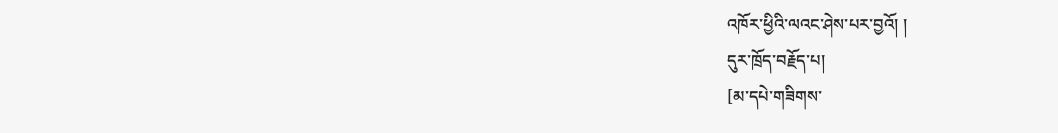འཁོར་ཕྱིའི་ལའང་ཤེས་པར་བྱའོ། །
དུར་ཁྲོད་བརྗོད་པ།
[མ་དཔེ་གཟིགས་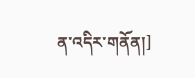ན་འདིར་གནོན།]